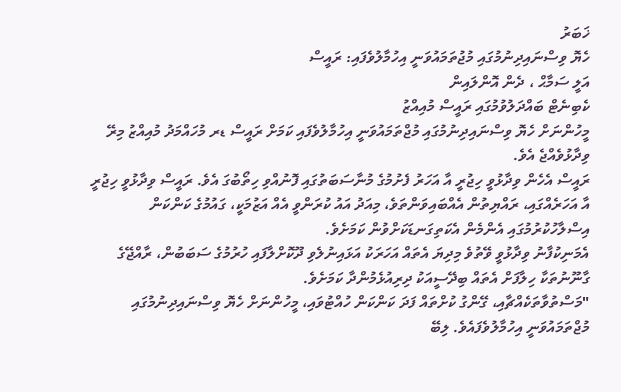ޚަބަރު
ހެޔޮ ވިސްނައިދިނުމުގައި މުޖުތަމައުވަނީ އިހުމާލުވެފައި: ރައީސް
އަލީ ސަމާޙް ، ދެން އޮންލައިން
ކެބިނެޓް ބައްދަލުވުމުގައި ރައީސް މުއިއްޒު
މީހުންނަށް ހެޔޮ ވިސްނައިދިނުމުގައި މުޖްތަމައުވަނީ އިހުމާލުވެފައި ކަމަށް ރައީސް ޑރ މުހައްމަދު މުއިއްޒު މިރޭ ވިދާޅުވެއްޖެ އެވެ.
ރައީސް އެހެން ވިދާޅުވީ ހިޖުރީ އާ އަހަރު ފެށުމުގެ މުނާސަބަތުގައި ފޮނުއްވި ހިތޯބުގަ އެވެ. ރައީސް ވިދާޅުވީ ހިޖުރީ އާ އަހަރެއްގައި، ރައްޔިތުން އެއްބައިވަންތަވެ، މިއަދު އައު ކުރަންވީ އެއް އަޒުމަކީ، ގައުމުގެ ކަންކަން އިސްލާހުކުރުމުގައި އެންމެން އެކަތިގަނޑަކަށްވުން ކަމަށެވެ.
އެމަނިކުފާނު ވިދާޅުވީ ވޭތުވެ މިދިޔަ އެތައް އަހަރަކު އަޅައިނުލެވި ދޫކޮށްލާފައި ހުރުމުގެ ސަބަބުން، ރާއްޖޭގެ ގާނޫނުތަކާ ހިލާފަށް އެތައް ބިދޭސީއަކު ދިރިއުޅެމުންދާ ކަމަށެވެ.
"މަސްތުވާތަކެއްޗާއި، ގޭންގު ކުށްތައް ފަދަ ކަންކަން ހުއްޓުވައި، މީހުންނަށް ހެޔޮ ވިސްނައިދިނުމުގައި މުޖްތަމައުވަނީ އިހުމާލުވެފައެވެ. ލިބޭ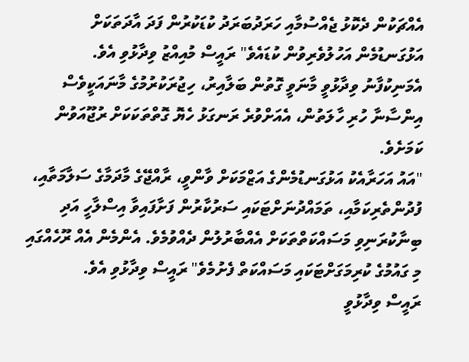އެއްޗަކުން ދެކޮޅު ޖެއްސުމާއި ހަރަދުބަރަދު ކުޑަކުރުން ފަދަ އާދަތަކަށް އަޅުގަނޑުމެން އަހުލުވެރިވުން ކުޑައެވެ" ރައީސް މުއިއްޒު ވިދާޅުވި އެވެ.
އެމަނިކުފާނު ވިދާޅުވީ މާނަވީ ގޮތުން ބަލާއިރު، ހިޖުރަކުރުމުގެ މާނައަކީވެސް އިންސާނާ ހުރި ހާލަތުން، އެއަށްވުރެ ރަނގަޅު ހެޔޮ ގޮތްތަކަކަށް ރުޖޫއަވުން ކަމަށެވެ.
"އައު އަހަރާއެކު އަޅުގަނޑުމެންގެ އަޒްމަކަށް ވާންވީ، ރާއްޖޭގެ މާދަމާގެ ސަލާމަތާއި، ފުދުންތެރިކަމާއި، ތަމައްދުނަށްޓަކައި ސަރުކާރުން ފަށާފައިވާ އިސްލާހީ އަދި ބިނާކުރަނިވި މަސައްކަތްތަކަށް އެއްބާރުލުން ދެއްވުމެވެ. އެންމެން އެއް ރޫހެއްގައި މި ގައުމުގެ ކުރިމަގަށްޓަކައި މަސައްކަތް ފެށުމެވެ" ރައީސް ވިދާޅުވި އެވެ.
ރައީސް ވިދާޅުވީ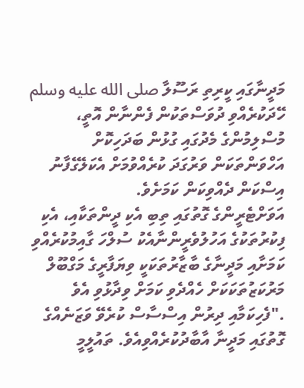މަދީނާގައި ކީރިތި ރަސޫލާ صلى الله عليه وسلم ހޭދަކުރެއްވި ދުވަސްތަކުން ފެންނާން އޮތީ، މުސްލިމުންގެ މެދުގައި ގުޅުން ބަދަހިކޮށް އަހްވަންތަކަން ވަރުގަދަ ކުރެއްވުމަށް އެކަލޭގެފާނު އިސްކަން ދެއްވިކަން ކަމަށެވެ.
އަވަށްޓެރީންގެ ގޮތުގައި ތިބި އެކި ދީންތަކާއި، އެކި ފިކުރުތަކުގެ އަހުލުވެރީންނާއެކު ސުލްހަ ގާއިމުކުރެއްވި ކަމަށާއި މަދީނާގެ ބާޒާރުތަކަކީ ވިޔަފާރީގެ މަގްބޫލް މަރުކަޒުތަކަކަށް ހެއްދެވި ކަމަށް ވިދާޅުވި އެވެ
."ފެހިކަމާއި ދިރުން އިސްސާސް ކުރެވޭ ވަޒަނެއްގެ ގޮތުގައި މަދީނާ އާބާދުކުރެއްވިއެވެ. ތައުލީމީ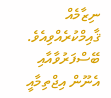ނިޒާމެއް ޤާއިމްކުރެއްވިއެވެ. ބޭސްފަރުވާއާއި އެނޫން އިޖްތިމާއީ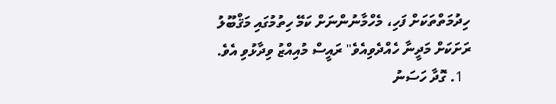ހިދުމަތްތަކަށް ފަހި، މެހްމާނުންނަށް ކަމޭ ހިތުމުގައި މަޤްބޫލު ރަށަކަށް މަދީނާ ހެއްދެވިއެވެ" ރައީސް މުއިއްޒު ވިދާޅުވި އެވެ.
  1. ގޮދާ ހަސަނު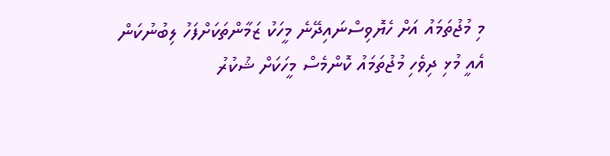މި މުޖުތަމައު އަށް ހެޔޮވިސްނައިދޭނެ މީހަކު ޒަމާންތަކަށްފަހު ލިބުނުކަން އެއީ މުޅި ދިވެހި މުޖުތަމައު ކޮންމެސް މީހަކަށް ޝުކުރު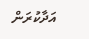އަދާކުރަން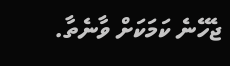ޖެހޭނެ ކަމަކަށް ވާނެތާ.